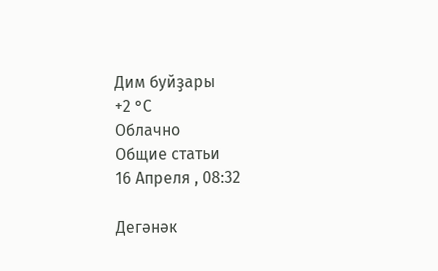Дим буйҙары
+2 °С
Облачно
Общие статьи
16 Апреля , 08:32

Дегәнәк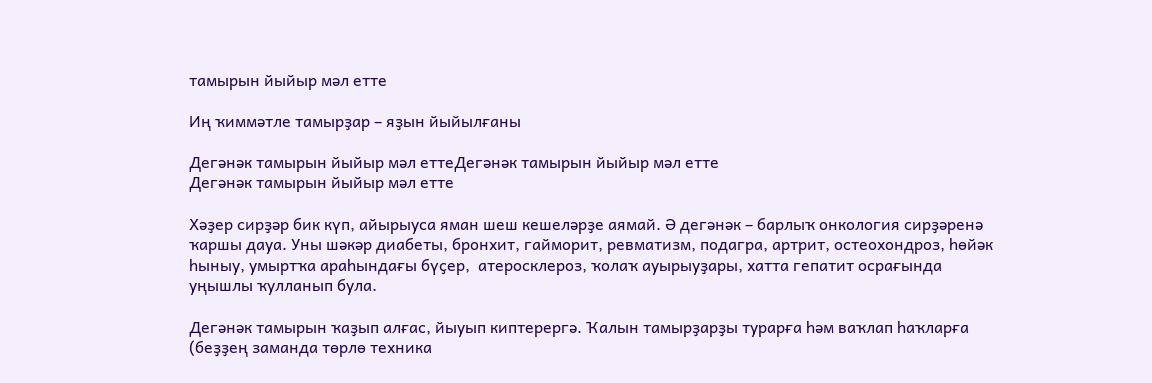тамырын йыйыр мәл етте

Иң ҡиммәтле тамырҙар – яҙын йыйылғаны

Дегәнәк тамырын йыйыр мәл еттеДегәнәк тамырын йыйыр мәл етте
Дегәнәк тамырын йыйыр мәл етте

Хәҙер сирҙәр бик күп, айырыуса яман шеш кешеләрҙе аямай. Ә дегәнәк – барлыҡ онкология сирҙәренә ҡаршы дауа. Уны шәкәр диабеты, бронхит, гайморит, ревматизм, подагра, артрит, остеохондроз, һөйәк һыныу, умыртҡа араһындағы бүҫер,  атеросклероз, ҡолаҡ ауырыуҙары, хатта гепатит осрағында уңышлы ҡулланып була.

Дегәнәк тамырын ҡаҙып алғас, йыуып киптерергә. Ҡалын тамырҙарҙы турарға һәм ваҡлап һаҡларға (беҙҙең заманда төрлө техника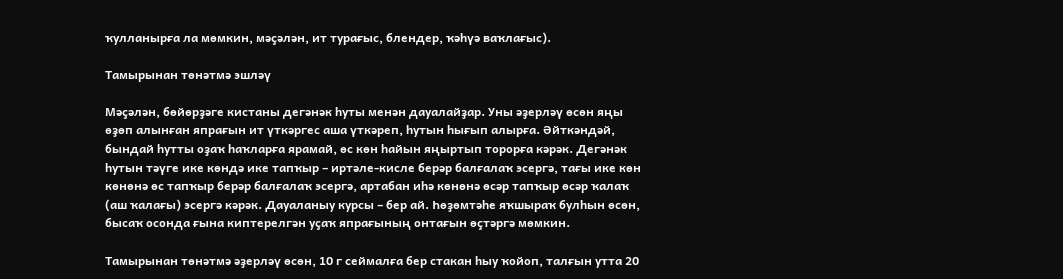ҡулланырға ла мөмкин, мәҫәлән, ит турағыс, блендер, ҡәһүә ваҡлағыс).

Тамырынан төнәтмә эшләү

Мәҫәлән, бөйөрҙәге кистаны дегәнәк һуты менән дауалайҙар. Уны әҙерләү өсөн яңы өҙөп алынған япрағын ит үткәргес аша үткәреп, һутын һығып алырға. Әйткәндәй, бындай һутты оҙаҡ һаҡларға ярамай, өс көн һайын яңыртып торорға кәрәк. Дегәнәк һутын тәүге ике көндә ике тапҡыр – иртәле-кисле берәр балғалаҡ эсергә, тағы ике көн көнөнә өс тапҡыр берәр балғалаҡ эсергә, артабан иһә көнөнә өсәр тапҡыр өсәр ҡалаҡ (аш ҡалағы) эсергә кәрәк. Дауаланыу курсы – бер ай. Һөҙөмтәһе яҡшыраҡ булһын өсөн, бысаҡ осонда ғына киптерелгән уҫаҡ япрағының онтағын өҫтәргә мөмкин.

Тамырынан төнәтмә әҙерләү өсөн, 10 г сеймалға бер стакан һыу ҡойоп, талғын утта 20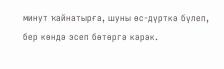минут ҡайнатырға, шуны өс-дүрткә бүлеп, бер көндә эсеп бөтөргә кәрәк.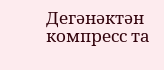Дегәнәктән компресс та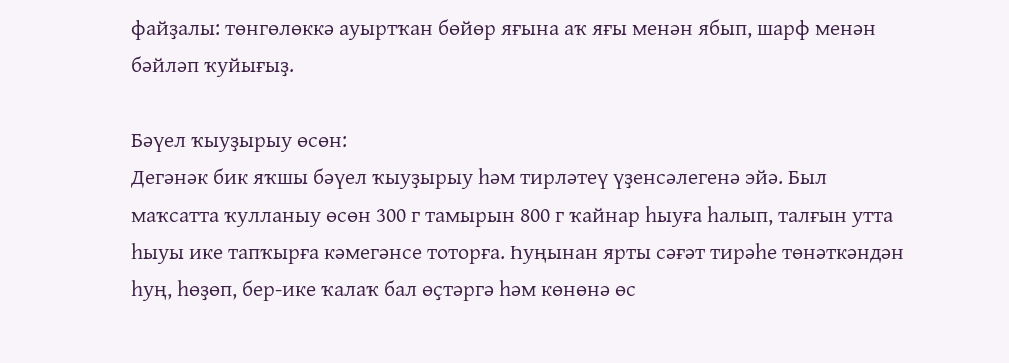файҙалы: төнгөлөккә ауыртҡан бөйөр яғына аҡ яғы менән ябып, шарф менән бәйләп ҡуйығыҙ.

Бәүел ҡыуҙырыу өсөн:
Дегәнәк бик яҡшы бәүел ҡыуҙырыу һәм тирләтеү үҙенсәлегенә эйә. Был маҡсатта ҡулланыу өсөн 300 г тамырын 800 г ҡайнар һыуға һалып, талғын утта һыуы ике тапҡырға кәмегәнсе тоторға. Һуңынан ярты сәғәт тирәһе төнәткәндән һуң, һөҙөп, бер-ике ҡалаҡ бал өҫтәргә һәм көнөнә өс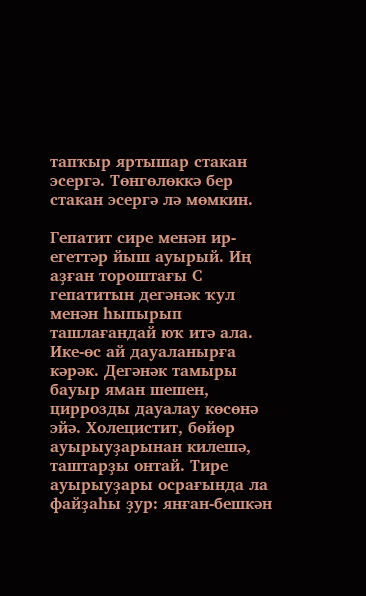тапҡыр яртышар стакан эсергә. Төнгөлөккә бер стакан эсергә лә мөмкин.

Гепатит сире менән ир-егеттәр йыш ауырый. Иң аҙған тороштағы С гепатитын дегәнәк ҡул менән һыпырып ташлағандай юҡ итә ала. Ике-өс ай дауаланырға кәрәк. Дегәнәк тамыры бауыр яман шешен, циррозды дауалау көсөнә эйә. Холецистит, бөйөр ауырыуҙарынан килешә, таштарҙы онтай. Тире ауырыуҙары осрағында ла файҙаһы ҙур: янған-бешкән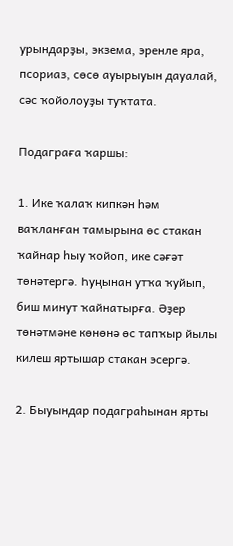урындарҙы, экзема, эренле яра, псориаз, сөсө ауырыуын дауалай, сәс ҡойолоуҙы туҡтата.

Подаграға ҡаршы:

1. Ике ҡалаҡ кипкән һәм ваҡланған тамырына өс стакан ҡайнар һыу ҡойоп, ике сәғәт төнәтергә. Һуңынан утҡа ҡуйып, биш минут ҡайнатырға. Әҙер төнәтмәне көнөнә өс тапҡыр йылы килеш яртышар стакан эсергә.

2. Быуындар подаграһынан ярты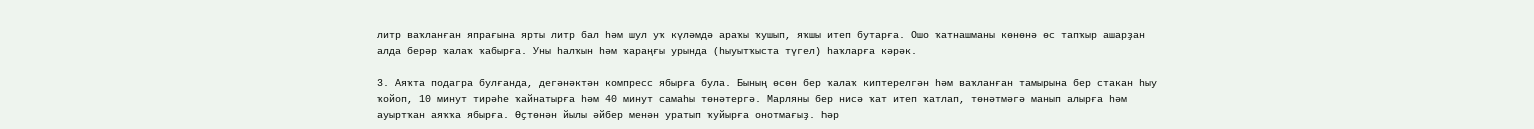литр ваҡланған япрағына ярты литр бал һәм шул уҡ күләмдә араҡы ҡушып, яҡшы итеп бутарға. Ошо ҡатнашманы көнөнә өс тапҡыр ашарҙан алда берәр ҡалаҡ ҡабырға. Уны һалҡын һәм ҡараңғы урында (һыуытҡыста түгел) һаҡларға кәрәк.

3. Аяҡта подагра булғанда, дегәнәктән компресс ябырға була. Бының өсөн бер ҡалаҡ киптерелгән һәм ваҡланған тамырына бер стакан һыу ҡойоп, 10 минут тирәһе ҡайнатырға һәм 40 минут самаһы төнәтергә. Марляны бер нисә ҡат итеп ҡатлап, төнәтмәгә манып алырға һәм ауыртҡан аяҡҡа ябырға. Өҫтөнән йылы әйбер менән уратып ҡуйырға онотмағыҙ. Һәр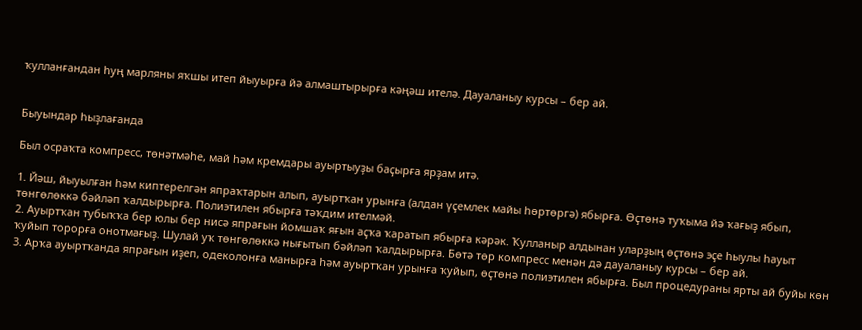ҡулланғандан һуң марляны яҡшы итеп йыуырға йә алмаштырырға кәңәш ителә. Дауаланыу курсы – бер ай.


Быуындар һыҙлағанда

Был осраҡта компресс, төнәтмәһе, май һәм кремдары ауыртыуҙы баҫырға ярҙам итә.

1. Йәш, йыуылған һәм киптерелгән япраҡтарын алып, ауыртҡан урынға (алдан үҫемлек майы һөртөргә) ябырға. Өҫтөнә туҡыма йә ҡағыҙ ябып, төнгөлөккә бәйләп ҡалдырырға. Полиэтилен ябырға тәҡдим ителмәй.
2. Ауыртҡан тубыҡҡа бер юлы бер нисә япрағын йомшаҡ яғын аҫҡа ҡаратып ябырға кәрәк. Ҡулланыр алдынан уларҙың өҫтөнә эҫе һыулы һауыт ҡуйып торорға онотмағыҙ. Шулай уҡ төнгөлөккә нығытып бәйләп ҡалдырырға. Бөтә төр компресс менән дә дауаланыу курсы – бер ай.
3. Арҡа ауыртҡанда япрағын иҙеп, одеколонға манырға һәм ауыртҡан урынға ҡуйып, өҫтөнә полиэтилен ябырға. Был процедураны ярты ай буйы көн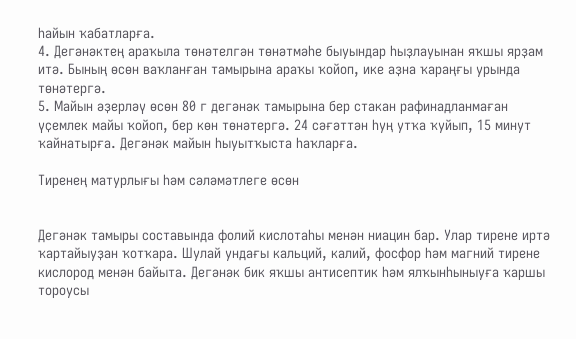һайын ҡабатларға.
4. Дегәнәктең араҡыла төнәтелгән төнәтмәһе быуындар һыҙлауынан яҡшы ярҙам итә. Бының өсөн ваҡланған тамырына араҡы ҡойоп, ике аҙна ҡараңғы урында төнәтергә.
5. Майын әҙерләү өсөн 80 г дегәнәк тамырына бер стакан рафинадланмаған үҫемлек майы ҡойоп, бер көн төнәтергә. 24 сәғәттән һуң утҡа ҡуйып, 15 минут ҡайнатырға. Дегәнәк майын һыуытҡыста һаҡларға.

Тиренең матурлығы һәм сәләмәтлеге өсөн


Дегәнәк тамыры составында фолий кислотаһы менән ниацин бар. Улар тирене иртә ҡартайыуҙан ҡотҡара. Шулай ундағы кальций, калий, фосфор һәм магний тирене кислород менән байыта. Дегәнәк бик яҡшы антисептик һәм ялҡынһыныуға ҡаршы тороусы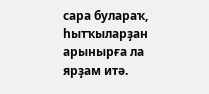сара булараҡ, һытҡыларҙан арынырға ла ярҙам итә.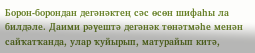Борон-борондан дегәнәктең сәс өсөн шифаһы ла билдәле. Даими рәүештә дегәнәк төнәтмәһе менән сайҡатҡанда, улар ҡуйырып, матурайып китә,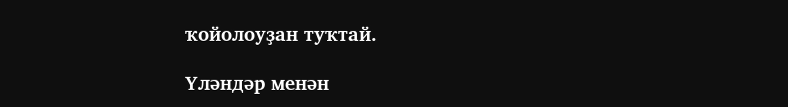ҡойолоуҙан туҡтай.

Үләндәр менән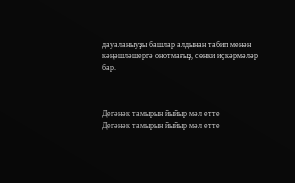дауаланыуҙы башлар алдынан табип менән кәңәшләшергә онотмағыҙ, сөнки иҫкәрмәләр бар.



Дегәнәк тамырын йыйыр мәл етте
Дегәнәк тамырын йыйыр мәл етте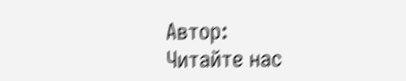Автор:
Читайте нас